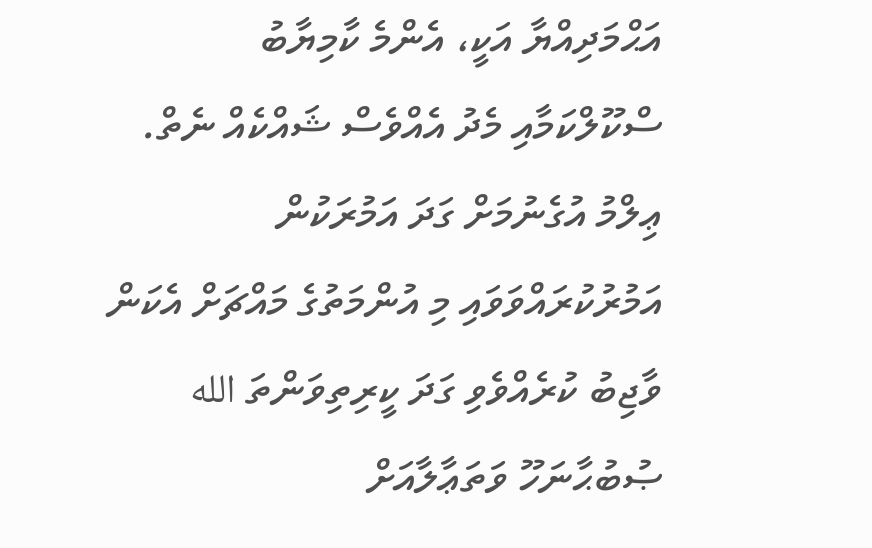އަޙްމަދިއްޔާ އަކީ، އެންމެ ކާމިޔާބު ސްކޫލްކަމާއި މެދު އެއްވެސް ޝައްކެއް ނެތް.
ޢިލްމު އުގެނުމަށް ގަދަ އަމުރަކުން އަމުރުކުރައްވަވައި މި އުންމަތުގެ މައްޗަށް އެކަން ވާޖިބު ކުރެއްވެވި ގަދަ ކީރިތިވަންތަ الله ޞުބުޙާނަހޫ ވަތަޢާލާއަށް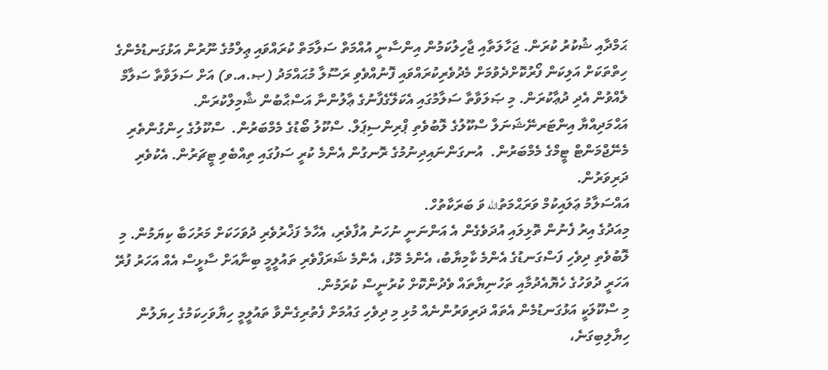ޙަމްދާއި ޝުކުރު ކުރަން. ޖަހާލަތާއި ޖާހިލުކަމުން އިންސާނީ އުއްމަތް ސަލާމަތް ކުރައްވައި ޢިލްމުގެ ނޫރުން އަޅުގަނޑުމެންގެ ހިތްތަކަށް އަލިކަން ފޯރުކޮށްދެވުމަށް މެދުވެރިކުރައްވައި ފޮނުއްވެވި ރަސޫލާ މުޙައްމަދު (ޞ.އ.ވ) އަށް ސަލަވާތާ ސަލާމް ލެއްވުން އެދި ދުޢާކުރަން. މި ޞަލަވާތާ ސަލާމުގައި އެކަލޭގެފާނުގެ ޢާލުންނާ އަސްޙާބުން ޝާމިލްކުރަން.
އަޙްމަދިއްޔާ އިންޓަރނޭޝަނަލް ސްކޫލުގެ ލޮބުވެތި ޕްރިންސިޕަލް. ސްކޫލު ބޯޑުގެ މެމްބަރުން.  ސްކޫލުގެ ހިންގުންތެރި މެނޭޖްމަންޓް ޓީމްގެ މެމްބަރުން.  އުނގަންނައިދިނުމުގެ ރޮނގުން އެންމެ ކުރީ ސަފުގައި ތިއްބެވި ޓީޗަރުން. އެކުވެރި ދަރިވަރުން.
އައްސަލާމު ޢަލައިކުމް ވަރަޙްމަތުالله ވަ ބަރަކާތުހް.
މިއަދުގެ އިރު ފެނުން ތޮޅިލައި އުދަވެގެން އެ އަންނަނީ ނުހަނު އުފާވެރި، އެހާމެ ފަޚްރުވެރި ދުވަހަކަށް މަރުހަބާ ކިޔަމުން. މި ލޮބުވެތި ދިވެހި ފަސްގަނޑުގެ އެންމެ ކާމިޔާބު، އެންމެ މޮޅު، އެންމެ ޝަރަފްވެރި ތައުލީމީ ބިނާއަށް ސާޅީސް އެއް އަހަރު ފުރޭ އަހަރީ ދުވަހުގެ ހެޔޮއެދުމާއި ތަހުނިޔާތައް ވެދުންކޮށް ކުރުނީސް ކުރަމުން.
މި ސްކޫލަކީ އަޅުގަނޑުމެން އެތައް ދަރިވަރުންނެއް މުޅި މި ދިވެހި ގައުމަށް ފެތުރިގެންވާ ތައުލީމީ ހިޔާވަހިކަމުގެ ހިޔަލުން ހިޔާލިބިގަނެ،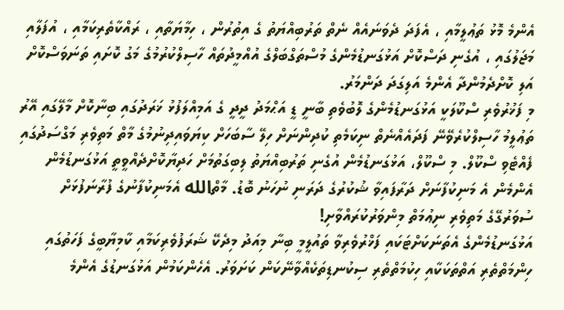އެންމެ މޮޅު ތަޢުލީމާއި ، އެފަދަ ދެވަނައެއް ނެތް ތަރުބިއްޔަތު ގެ އިތުރުން ، ހިމާޔަތާއި ، ރައްކާތެރިކަމާއި ، އުފަލާއި މަޖަލުގައި ، އުގެނި ދަސްކޮށް އަޅުގަނޑުމެންގެ މުސްތަގްބަލްގެ އުއްމީދުތައް ހާސިލްކުރުމުގެ މަގު ކޮށައި ތަނަވަސްކޮށް އަލި ކޮށްދެމުންދާ އެންމެ އަލިގަދަ ދަންމަރު.
މި ފަޚުރުވެރި ސްކޫލަކީ އަޅުގަނޑުމެންގެ ލޮބުވެތި ބާނީ ޑީ އަޙްމަދު ދީދީ ގެ އަމިއްލަފުޅު ޚަރަދުގައި ބިނާކޮށް މާލޭގައި އޭރު ތަޢުލީމު ހާސިލްކުރެވޭނޭ ފަދައެއްނެތް ނިކަމެތި ކުދިންނަށް ހިލޭ ސާބަހަށް ކިޔަވައިދިނުމުގެ މާތް މަތިވެރި މަގްސަދުގައި ފެއްޓެވި ސްކޫލް. މި ސްކޫލް، އަޅުގަނޑުމެން އުގެނި ތަރުބިއްޔަތު ލިބިގަތުމަށް ހަދިޔާކޮށްދެއްވީތީ އަޅުގަނޑުމެން އެންމެން އެ މަނިކުފާނަށް ދަރާފައިވާ ޝުކުރުގެ ދަރަނި ނުހަނު ބޮޑު. މާތްالله އެމަނިކުފާނުގެ ފުރާނަފުޅަށް ސުވަރުގޭގެ މަތިވެރި ނިޢުމަތް މިންވަރުކުރައްވާށި!
އަޅުގަނޑުމެންގެ އެތަނަކަށްޓަކައި ފަޚްރުވެރިވާ ތައުލީމީ ބިނާ މިއަދު މިދެކޭ ޝަރަފުވެރިކަމާއި ކާމިޔާބީގެ ފަހަތުގައި ހިންމަތްތެރި އަތްތަކަކާއި ހިކުމަތްތެރި ސިކުނޑިތަކެއްވާނޭކަން ކަށަވަރު. އެހެންކަމުން އަޅުގަނޑުގެ އެންމެ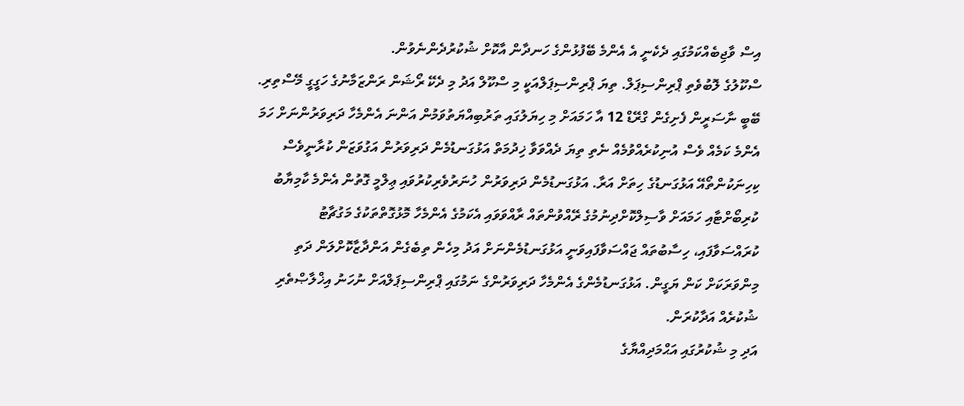އިސް ވާޖިބެއްކަމުގައި ދެކެނީ އެ އެންމެ ބޭފުޅުންގެ ހަނދާން އާކޮށް ޝުކުރުދެންނެވުން.
ސްކޫލުގެ ލޮބުވެތި ޕްރިންސިޕަލް. ތިޔަ ޕްރިންސިޕަލްއަކީ މި ސްކޫލް އަދު މި ދެކޭ ރޯޝަން ރަންޒަމާނުގެ ހަގީގީ މޭސްތިރި. ބޭބީ ނާސަރީން ފެށިގެން ގްރޭޑް 12 އާ ހަމައަށް މި ހިޔަލުގައި ތަރުބިއްޔަތުވަމުން އަންނަ އެންމެހާ ދަރިވަރުންނަށް ހަމަ އެންމެ ކަމެއް ވެސް އުނިކުރެއްވުމެއް ނެތި ތިޔަ ދެއްވަވާ ޚިދުމަތް އަޅުގަނޑުމެން ދަރިވަރުން އަގުވަޒަން ކުރާނީވެސް ކިހިނަކުންތޯއޭ އަޅުގަނޑުގެ ހިތަށް އަރާ. އަޅުގަނޑުމެން ދަރިވަރުން ހުނަރުވެރިކުރުވައި ޢިލްމީ ގޮތުން އެންމެ ކާމިޔާބު ކުރިބޯށްޓާއި ހަމައަށް ވާސިލްކޮށްދިނުމުގެ ރޭއްވުންތައް ރާއްވަވައި އެކަމުގެ އެންމެހާ މޮޅުގޮތްތަކުގެ މަގުޗާޓު ކުރައްސަވާފައި، ހިސާބުތައް ޖައްސަވާފައިވަނީ އަޅުގަނޑުމެންނަށް އަދު މިހެން ތިބެގެން އަންދާޒާކޮށްލަން ދަތި މިންވަރަކަށް ކަން ޔަގީން. އަޅުގަނޑުމެންގެ އެންމެހާ ދަރިވަރުންގެ ނަމުގައި ޕްރިންސިޕަލްއަށް ނުހަނު އިޚްލާޞްތެރި ޝުކުރެއް އަދާކުރަން.
އަދި މި ޝުކުރުގައި އަޙްމަދިއްޔާގެ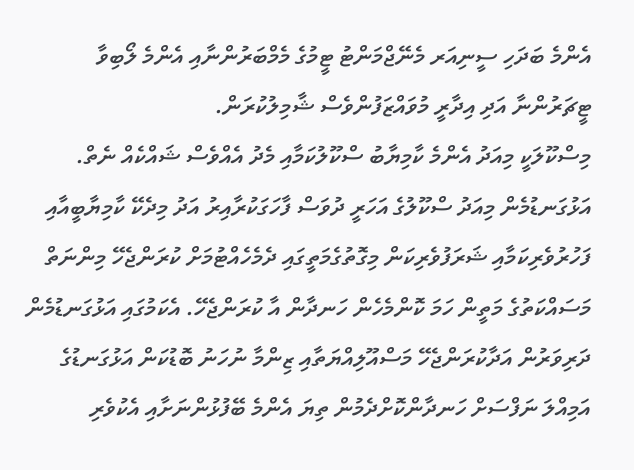އެންމެ ބަދަހި ސީނިއަރ މެނޭޖްމަންޓު ޓީމުގެ މެމްބަރުންނާއި އެންމެ ލޯބިވާ ޓީޗަރުންނާ އަދި އިދާރީ މުވައްޒަފުންވެސް ޝާމިލުކުރަން.
މިސްކޫލަކީ މިއަދު އެންމެ ކާމިޔާބު ސްކޫލުކަމާއި މެދު އެއްވެސް ޝައްކެއް ނެތް. އަޅުގަނޑުމެން މިއަދު ސްކޫލުގެ އަހަރީ ދުވަސް ފާހަގަކުރާއިރު އަދު މިދެކޭ ކާމިޔާބީއާއި ފަހުރުވެރިކަމާއި ޝަރަފުވެރިކަން މިގޮތުގެމަތީގައި ދެމެހެއްޓުމަށް ކުރަންޖެހޭ މިންނަތް މަސައްކަތުގެ މަތީން ހަމަ ކޮންމެހެން ހަނދާން އާ ކުރަންޖެހޭ. އެކަމުގައި އަޅުގަނޑުމެން ދަރިވަރުން އަދާކުރަންޖެހޭ މަސްއޫލިއްޔަތާއި ޒިންމާ ނުހަނު ބޮޑުކަން އަޅުގަނޑުގެ އަމިއްލަ ނަފްސަށް ހަނދާންކޮށްދެމުން ތިޔަ އެންމެ ބޭފުޅުންނަށާއި އެކުވެރި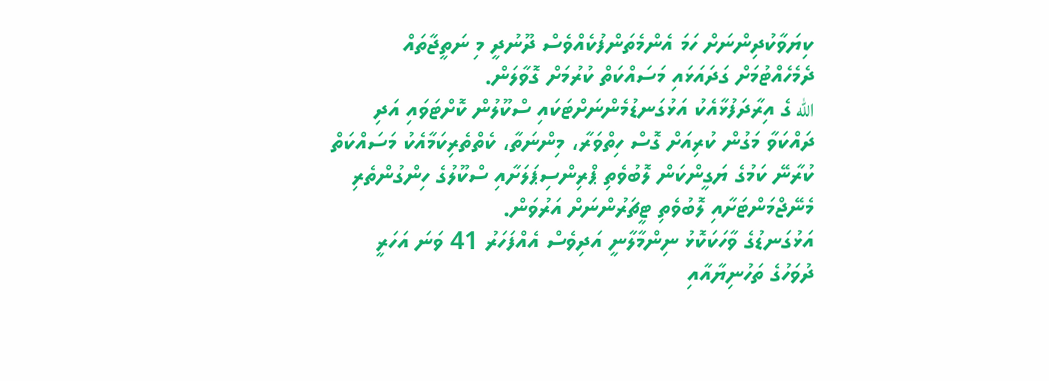ކިޔަވާކުދިންނަށް ހަމަ އެންމެތަންފުކެއްވެސް ދޫނުދީ މި ނަތީޖާތައް ދެމެހެއްޓުމަށް ގަދައަޅައި މަސައްކަތް ކުރުމަށް ގޮވާލަން.
الله ގެ އިރާދަފުޅާއެކު އަޅުގަނޑުމެންނަށްޓަކައި ސްކޫލުން ކޮށްޓަވައި އަދި ދައްކަވާ މަގުން ކުރިއަށް ގޮސް ހިތްވަރާ، މިންނަތާ، ކެތްތެރިކަމާއެކު މަސައްކަތް ކުރާނޭ ކަމުގެ ޔަގީންކަން ލޮބުވެތި ޕްރިންސިޕަލަށާއި ސްކޫލުގެ ހިންގުންތެރި މެނޭޖްމަންޓަށާއި ލޮބުވެތި ޓީޗަރުންނަށް އަރުވަން.
އަޅުގަނޑުގެ ވާހަކަކޮޅު ނިންމާލާނީ އަދިވެސް އެއްފަހަރު 41 ވަނަ އަހަރީ ދުވަހުގެ ތަހުނިޔާއާއި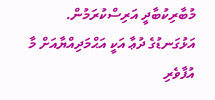މުބާރިކުބާދީ އަރިސްކުރަމުން.
އަޅުގަނޑުގެ ދުޢާ އަކީ އަޙްމަދިއްޔާއަށް މާ އުފާވެރި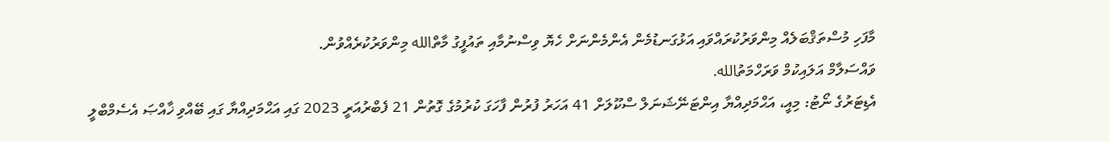މާފަހި މުސްތަޤްބަލެއް މިންވަރުކުރައްވައި އަޅުގަނޑުމެން އެންމެންނަށް ހެޔޮ ވިސްނުމާއި ތައުފީގު މާތްالله މިންވަރުކުރެއްވުން.
ވައްސަލާމް އަލައިކުމް ވަރަހްމަތުالله.
އެޑިޓަރުގެ ނޯޓު: މިއީ، އަޙްމަދިއްޔާ އިންޓަނޭޝަނަލް ސްކޫލަށް 41 އަހަރު ފުރުން ފާހަގަ ކުރުމުގެ ގޮތުން 21 ފެބްރުއަރީ 2023 ގައި އަޙްމަދިއްޔާ ގައި ބޭއްވި ޚާއްޞަ އެސެމްބްލީ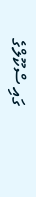ގައި ސްކޫލްގެ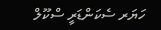ހަޔަރ ސެކަންޑަރީ ސްކޫލް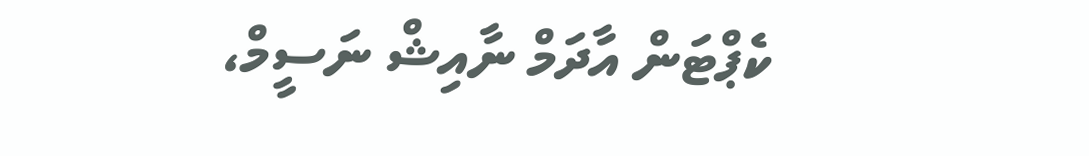ކެޕްޓަން އާދަމް ނާއިޝް ނަސީމް،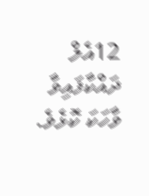12އެލް ދައްކާފައިވާ ވާހަކަ ކޮޅެވެ.